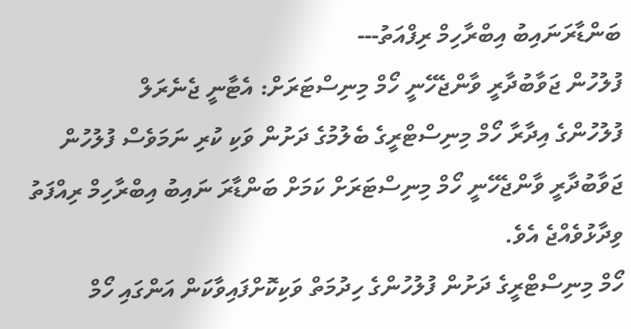ބަންޑާރަނައިބު އިބްރާހިމް ރިފްއަތު---
ފުލުހުން ޖަވާބުދާރީ ވާންޖެހޭނީ ހޯމް މިނިސްޓަރަށް: އެޓާނީ ޖެނެރަލް
ފުލުހުންގެ އިދާރާ ހޯމް މިނިސްޓްރީގެ ބެލުމުގެ ދަށުން ވަކި ކުރި ނަމަވެސް ފުލުހުން ޖަވާބުދާރީ ވާންޖެހޭނީ ހޯމް މިނިސްޓަރަށް ކަމަށް ބަންޑާރަ ނައިބު އިބްރާހިމް ރިއްފަތު ވިދާޅުވެއްޖެ އެވެ.
ހޯމް މިނިސްޓްރީގެ ދަށުން ފުލުހުންގެ ހިދުމަތް ވަކިކޮށްފައިވާކަން އަންގައި ހޯމް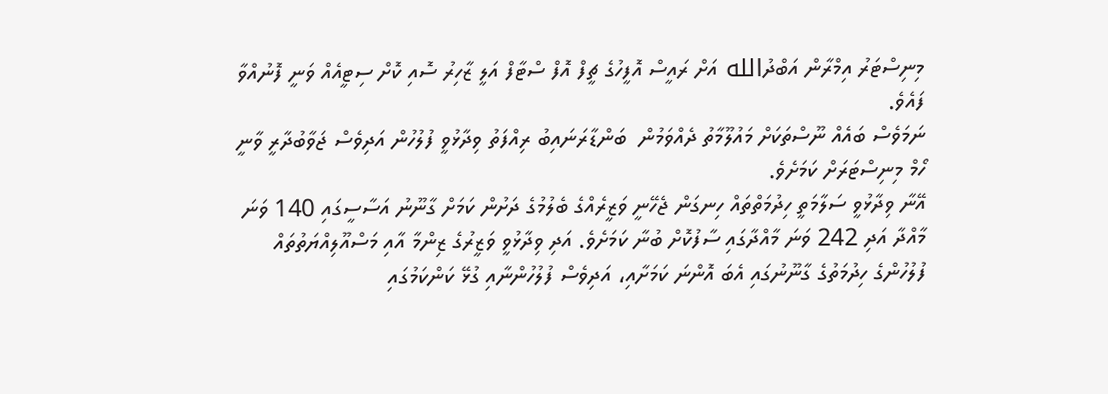މިނިސްޓަރު އިމްރާން އަބްދުالله އަށް ރައީސް އޮފީހުގެ ޗީފް އޮފް ސްޓާފް އަލީ ޒާހިރު ސޮއި ކޮށް ސިޓީއެއް ވަނީ ފޮނުއްވާ ފައެވެ.
ނަމަވެސް ބައެއް ނޫސްތަކަށް މައުލޫމާތު ދެއްވަމުން  ބަންޑާރަނައިބު ރިއްފަތު ވިދާޅުވީ ފުލުހުން އަދިވެސް ޖަވާބުދާރީ ވާނީ ހޯމް މިނިސްޓަރަށް ކަމަށެވެ.
އޭނާ ވިދާޅުވީ ސަލާމަތީ ހިދުމަތްތައް ހިނގަން ޖެހޭނީ ވަޒީރެއްގެ ބެލުމުގެ ދަށުން ކަމަށް ގާނޫނު އަސާސީގައި 140 ވަނަ މާއްދާ އަދި 242 ވަނަ މާއްދާގައި ސާފުކޮށް ބުނާ ކަމަށެވެ. އަދި ވިދާޅުވީ ވަޒީރުގެ ޒިންމާ އާއި މަސްއޫލިއްޔަތުތައް ފުލުހުންގެ ހިދުމަތުގެ ގާނޫނުގައި އެބަ އޮންނަ ކަމަށާއި، އަދިވެސް ފުލުހުންނާއި ގުޅޭ ކަންކަމުގައި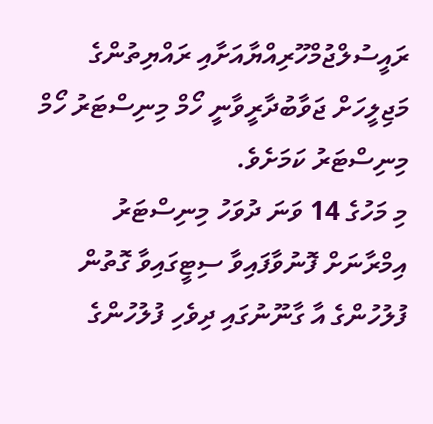ރައީސުލްޖުމްހޫރިއްޔާއަށާއި ރައްޔިތުންގެ މަޖިލީހަށް ޖަވާބުދާރީވާނީ ހޯމް މިނިސްޓަރު ހޯމް މިނިސްޓަރު ކަމަށެވެ.
މި މަހުގެ 14 ވަނަ ދުވަހު މިނިސްޓަރު އިމްރާނަށް ފޮނުވާފައިވާ ސިޓީގައިވާ ގޮތުން ފުލުހުންގެ އާ ގާނޫނުގައި ދިވެހި ފުލުހުންގެ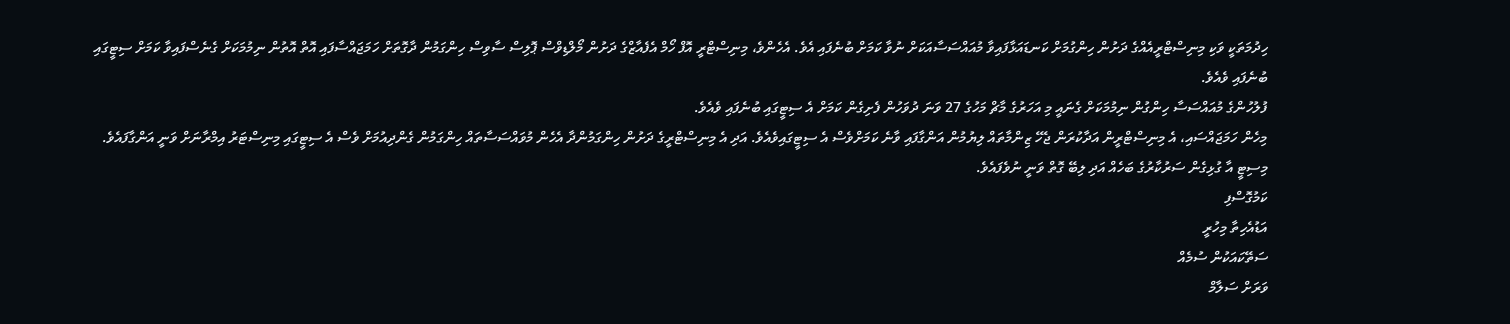ހިދުމަތަކީ ވަކި މިނިސްޓްރީއެއްގެ ދަށުން ހިންގުމަށް ކަނޑައަޅާފައިވާ މުއައްސަސާއަކަށް ނުވާ ކަމަށް ބުނެފައި އެވެ. އެހެންވެ، މިނިސްޓްރީ އޮފް ހޯމް އެފެއާޒްގެ ދަށުން މޯލްޑިވްސް ޕޮލިސް ސާވިސް ހިންގަމުން ދާގޮތަށް ހަމަޖައްސާފައި އޮތް އޮތުން ނިމުމަކަށް ގެނެސްފައިވާ ކަމަށް ސިޓީގައި ބުނެފައި ވެއެވެ.
ފުލުހުންގެ މުއައްސަސާ ހިންގުން ނިމުމަކަށް ގެނައީ މި އަހަރުގެ މާޗް މަހުގެ 27 ވަނަ ދުވަހުން ފެށިގެން ކަމަށް އެ ސިޓީގައި ބުނެފައި ވެއެވެ.
މިހެން ހަމަޖައްސައި، އެ މިނިސްޓްރީން އަދާކުރަން ޖެހޭ ޒިންމާތައް ލިޔުމުން އަންގާފައި ވާނެ ކަމަށްވެސް އެ ސިޓީގައިވެއެވެ. އަދި އެ މިނިސްޓްރީގެ ދަށުން ހިންގަމުންދާ އެހެން މުވައްސަސާތައް ހިންގަމުން ގެންދިއުމަށް ވެސް އެ ސިޓީގައި މިނިސްޓަރު އިމްރާނަށް ވަނީ އަންގާފައެވެ.
މިސިޓީ އާ ގުޅިގެން ސަރުކާރުގެ ބަހެއް އަދި ލިބޭ ގޮތް ވަނީ ނުވެފައެވެ.
ކަމުގޮސްފި
އަޑުއެހިތާ މިހުރީ
ސަތޭކައަކުން ސުމެއް
ވަރަށް ސަލާމް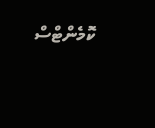ކޮމެންޓްސް